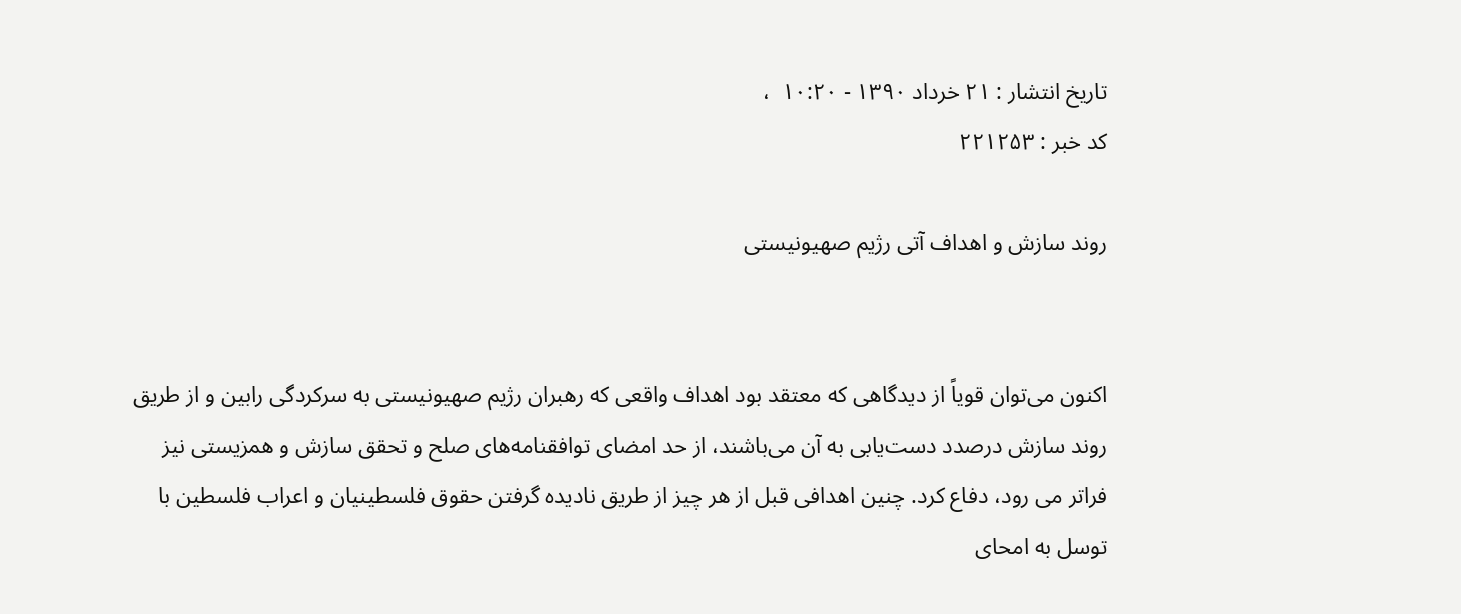تاریخ انتشار : ۲۱ خرداد ۱۳۹۰ - ۱۰:۲۰  ،
کد خبر : ۲۲۱۲۵۳

روند سازش و اهداف آتی رژیم صهیونیستی


اکنون می‌توان قویاً از دیدگاهی که معتقد بود اهداف واقعی که رهبران رژیم صهیونیستی به سرکردگی رابین و از طریق روند سازش درصدد دست‌یابی به آن می‌باشند، از حد امضای توافقنامه‌های صلح و تحقق سازش و همزیستی نیز فراتر می رود، دفاع کرد. چنین اهدافی قبل از هر چیز از طریق نادیده گرفتن حقوق فلسطینیان و اعراب فلسطین با توسل به امحای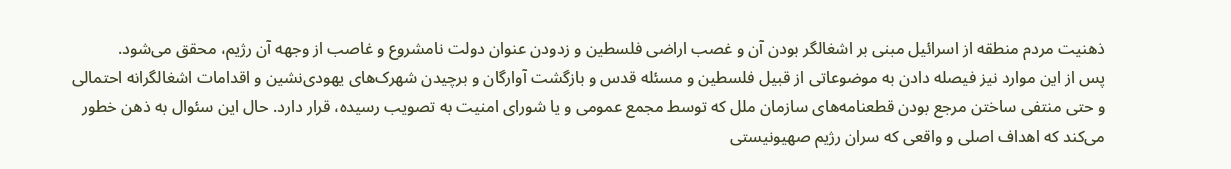ذهنیت مردم منطقه از اسرائیل مبنی بر اشغالگر بودن آن و غصب اراضی فلسطین و زدودن عنوان دولت نامشروع و غاصب از وجهه آن رژیم، محقق می‌شود.
پس از این موارد نیز فیصله دادن به موضوعاتی از قبیل فلسطین و مسئله قدس و بازگشت آوارگان و برچیدن شهرک‌های یهودی‌نشین و اقدامات اشغالگرانه احتمالی و حتی منتفی ساختن مرجع بودن قطعنامه‌های سازمان ملل که توسط مجمع عمومی و یا شورای امنیت به تصویب رسیده، قرار دارد. حال این سئوال به ذهن خطور می‌کند که اهداف اصلی و واقعی که سران رژیم صهیونیستی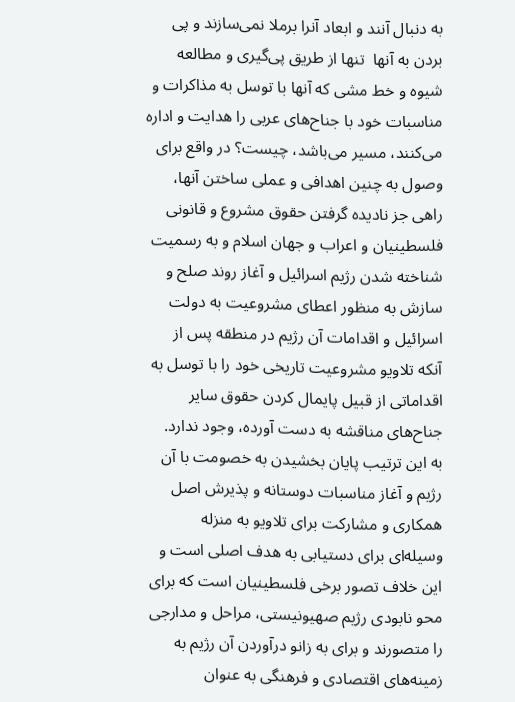به دنبال آنند و ابعاد آنرا برملا نمی‌سازند و پی بردن به آنها  تنها از طریق پی‌گیری و مطالعه شیوه و خط مشی که آنها با توسل به مذاکرات و مناسبات خود با جناح‌های عربی را هدایت و اداره می‌کنند، مسیر می‌باشد، چیست؟ در واقع برای وصول به چنین اهدافی و عملی ساختن آنها، راهی جز نادیده گرفتن حقوق مشروع و قانونی فلسطینیان و اعراب و جهان اسلام و به رسمیت شناخته شدن رژیم اسرائیل و آغاز روند صلح و سازش به منظور اعطای مشروعیت به دولت اسرائیل و اقدامات آن رژیم در منطقه پس از آنکه تلاویو مشروعیت تاریخی خود را با توسل به اقداماتی از قبیل پایمال کردن حقوق سایر جناح‌های مناقشه به دست آورده، وجود ندارد.
به این ترتیب پایان بخشیدن به خصومت با آن رژیم و آغاز مناسبات دوستانه و پذیرش اصل همکاری و مشارکت برای تلاویو به منزله وسیله‌ای برای دستیابی به هدف اصلی است و این خلاف تصور برخی فلسطینیان است که برای محو نابودی رژیم صهیونیستی، مراحل و مدارجی را متصورند و برای به زانو درآوردن آن رژیم به زمینه‌های اقتصادی و فرهنگی به عنوان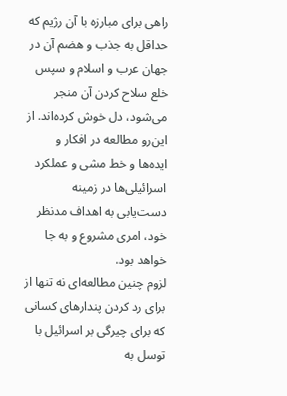راهی برای مبارزه با آن رژیم که حداقل به جذب و هضم آن در جهان عرب و اسلام و سپس خلع سلاح کردن آن منجر می‌شود، دل خوش کرده‌اند. از این‌رو مطالعه در افکار و ایده‌ها و خط مشی و عملکرد اسرائیلی‌ها در زمینه دست‌یابی به اهداف مدنظر خود، امری مشروع و به جا خواهد بود.
لزوم چنین مطالعه‌ای نه تنها از برای رد کردن پندارهای کسانی که برای چیرگی بر اسرائیل با توسل به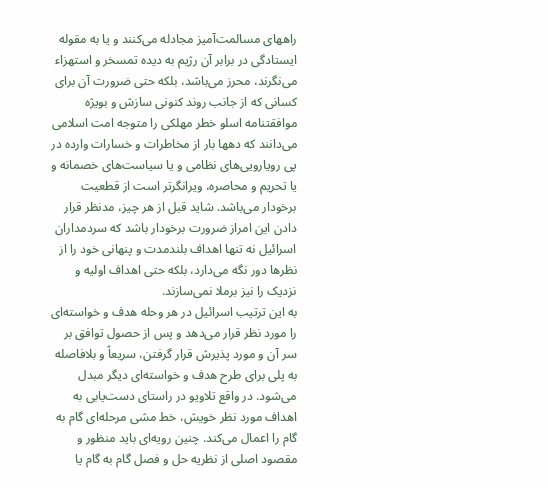راههای مسالمت‌آمیز مجادله می‌کنند و یا به مقوله ایستادگی در برابر آن رژیم به دیده تمسخر و استهزاء می‌نگرند، محرز می‌باشد، بلکه حتی ضرورت آن برای کسانی که از جانب روند کنونی سازش و بویژه موافقتنامه اسلو خطر مهلکی را متوجه امت اسلامی می‌دانند که دهها بار از مخاطرات و خسارات وارده در پی رویارویی‌های نظامی و یا سیاست‌های خصمانه و یا تحریم و محاصره، ویرانگرتر است از قطعیت برخودار می‌باشد. شاید قبل از هر چیز، مدنظر قرار دادن این امراز ضرورت برخودار باشد که سردمداران اسرائیل نه تنها اهداف بلندمدت و پنهانی خود را از نظرها دور نگه می‌دارد، بلکه حتی اهداف اولیه و نزدیک را نیز برملا نمی‌سازند.
به این ترتیب اسرائیل در هر وحله هدف و خواسته‌ای را مورد نظر قرار می‌دهد و پس از حصول توافق بر سر آن و مورد پذیرش قرار گرفتن، سریعاً و بلافاصله به پلی برای طرح هدف و خواسته‌ای دیگر مبدل می‌شود. در واقع تلاویو در راستای دست‌یابی به اهداف مورد نظر خویش، خط مشی مرحله‌ای گام به گام را اعمال می‌کند. چنین رویه‌ای باید منظور و مقصود اصلی از نظریه حل و فصل گام به گام یا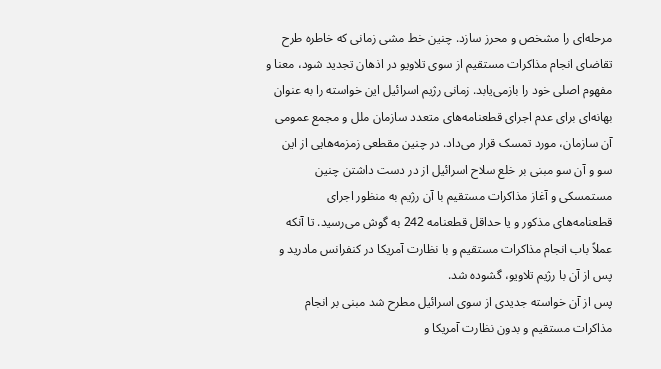مرحله‌ای را مشخص و محرز سازد. چنین خط مشی زمانی که خاطره طرح تقاضای انجام مذاکرات مستقیم از سوی تلاویو در اذهان تجدید شود، معنا و مفهوم اصلی خود را بازمی‌یابد. زمانی رژیم اسرائیل این خواسته را به عنوان بهانه‌ای برای عدم اجرای قطعنامه‌های متعدد سازمان ملل و مجمع عمومی آن سازمان، مورد تمسک قرار می‌داد. در چنین مقطعی زمزمه‌هایی از این سو و آن سو مبنی بر خلع سلاح اسرائیل از در دست داشتن چنین مستمسکی و آغاز مذاکرات مستقیم با آن رژیم به منظور اجرای قطعنامه‌های مذکور و یا حداقل قطعنامه 242 به گوش می‌رسید. تا آنکه عملاً باب انجام مذاکرات مستقیم و با نظارت آمریکا در کنفرانس مادرید و پس از آن با رژیم تلاویو، گشوده شد.
پس از آن خواسته جدیدی از سوی اسرائیل مطرح شد مبنی بر انجام مذاکرات مستقیم و بدون نظارت آمریکا و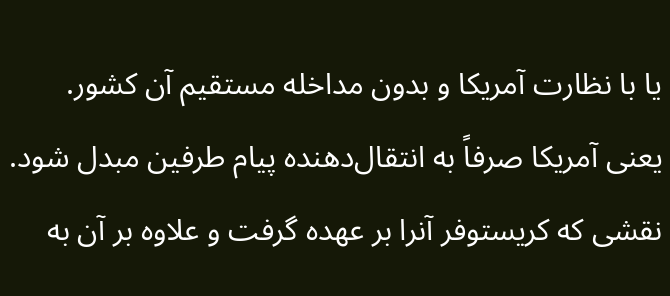یا با نظارت آمریکا و بدون مداخله مستقیم آن کشور.
یعنی آمریکا صرفاً به انتقال‌دهنده پیام طرفین مبدل شود. نقشی که کریستوفر آنرا بر عهده گرفت و علاوه بر آن به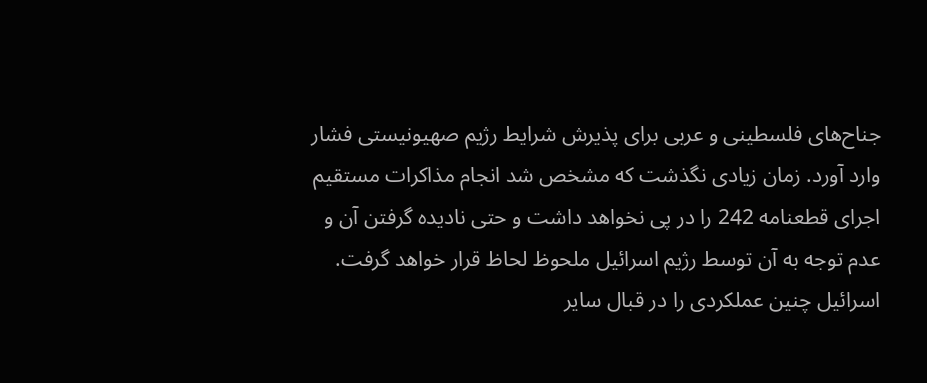جناح‌های فلسطینی و عربی برای پذیرش شرایط رژیم صهیونیستی فشار وارد آورد. زمان زیادی نگذشت که مشخص شد انجام مذاکرات مستقیم اجرای قطعنامه 242 را در پی نخواهد داشت و حتی نادیده گرفتن آن و عدم توجه به آن توسط رژیم اسرائیل ملحوظ لحاظ قرار خواهد گرفت. اسرائیل چنین عملکردی را در قبال سایر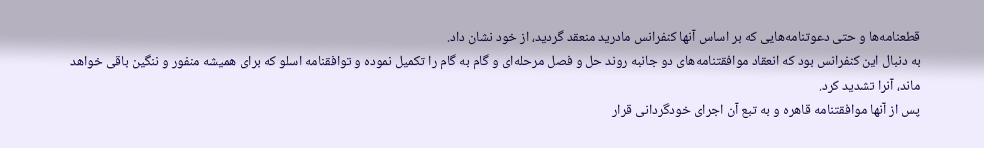قطعنامه‌ها و حتی دعوتنامه‌هایی که بر اساس آنها کنفرانس مادرید منعقد گردید، از خود نشان داد.
به دنبال این کنفرانس بود که انعقاد موافقتنامه‌های دو جانبه روند حل و فصل مرحله‌ای و گام به گام را تکمیل نموده و توافقنامه اسلو که برای همیشه منفور و ننگین باقی خواهد ماند، آنرا تشدید کرد.
پس از آنها موافقتنامه قاهره و به تبع آن اجرای خودگردانی قرار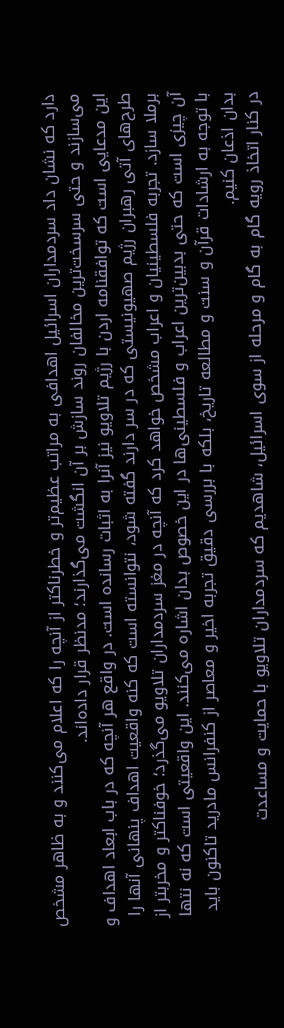دارد که نشان داد سردمداران اسرائیل اهدافی به مراتب عظیم‌تر و خطرناکتر از آنچه را که اعلام می‌کنند و به ظاهر مشخص می‌سازند و حتی سرسخت‌ترین مخالفان روند سازش بر آن انگشت می‌گذارند؛ مدنظر قرار داده‌اند.
این مدعایی است که توافقنامه اردن با رژیم تلاویو نیز آنرا به اثبات رسانده است. در واقع هر آنچه که در باب ابعاد اهداف و طرح‌های آتی رهبران رژیم صهیونیستی که در سر دارند گفته شود، نتوانسته است که کنه واقعیت اهداف پنهانی آنها را برملا سازد. تجربه فلسطینیان و اعراب مشخص خواهد کرد که آنچه در مغز سردمداران تلاویو می‌گذرد؛ خوفناکتر و مخربتر از آن چیزی است که حتی بدبین‌ترین اعراب و فلسطینی‌ها در این خصوص بدان اشاره می‌کنند. این واقعیتی است که نه نتها با توجه به ارشادات قرآن و سنت و مطالعه تاریخ، بلکه با بررسی دقیق تجربه اخیر و معاصر از کنفرانس مادرید تاکنون باید بدان اذعان کنیم.
در کنار اتخاذ رویه گام به گام و مرحله از سوی اسرائیل، شاهدیم که سردمداران تلاویو با حمایت و مساعدت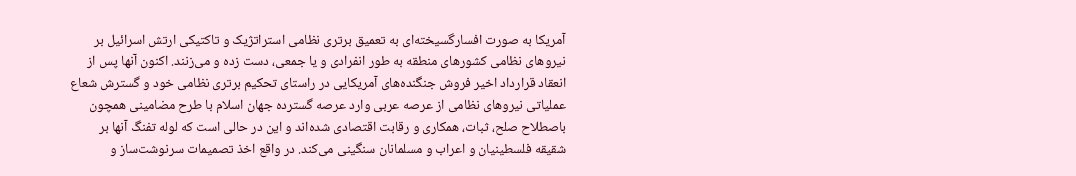آمریکا به صورت افسارگسیخته‌ای به تعمیق برتری نظامی استراتژیک و تاکتیکی ارتش اسرائیل بر نیروهای نظامی کشورهای منطقه به طور انفرادی و یا جمعی، دست زده و می‌زنند. اکنون آنها پس از انعقاد قرارداد اخیر فروش جنگنده‌های آمریکایی در راستای تحکیم برتری نظامی خود و گسترش شعاع عملیاتی نیروهای نظامی از عرصه عربی وارد عرصه گسترده جهان اسلام با طرح مضامینی همچون باصطلاح صلح، ثبات، همکاری و رقابت اقتصادی شده‌اند و این در حالی است که لوله تفنگ آنها بر شقیقه فلسطینیان و اعراب و مسلمانان سنگینی می‌کند. در واقع اخذ تصمیمات سرنوشت‌ساز و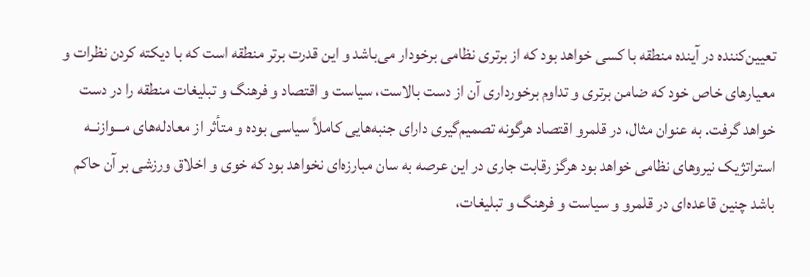تعیین‌کننده در آینده منطقه با کسی خواهد بود که از برتری نظامی برخودار می‌باشد و این قدرت برتر منطقه است که با دیکته کردن نظرات و معیارهای خاص خود که ضامن برتری و تداوم برخورداری آن از دست بالاست، سیاست و اقتصاد و فرهنگ و تبلیغات منطقه را در دست خواهد گرفت. به عنوان مثال، در قلمرو اقتصاد هرگونه تصمیم‌گیری دارای جنبه‌هایی کاملاً سیاسی بوده و متأثر از معادله‌های مـــوازنــه استراتژیک نیروهای نظامی خواهد بود هرگز رقابت جاری در این عرصه به سان مبارزه‌ای نخواهد بود که خوی و اخلاق ورزشی بر آن حاکم باشد چنین قاعده‌ای در قلمرو و سیاست و فرهنگ و تبلیغات،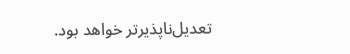تعدیل‌ناپذیرتر خواهد بود.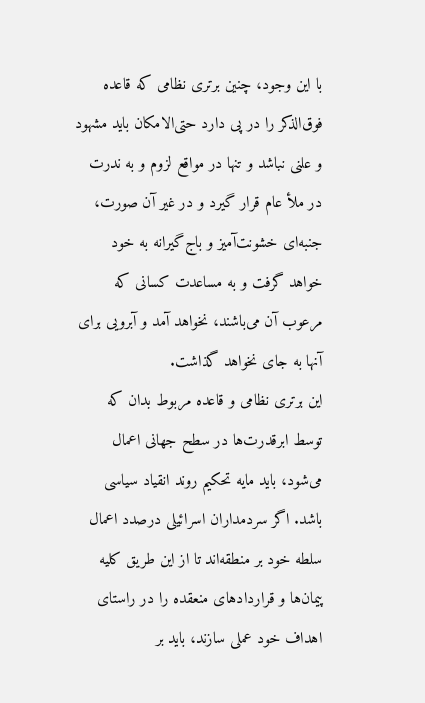با این وجود، چنین برتری نظامی که قاعده فوق‌الذکر را در پی دارد حتی‌الامکان باید مشهود و علنی نباشد و تنها در مواقع لزوم و به ندرت در ملأ عام قرار گیرد و در غیر آن صورت، جنبه‌ای خشونت‌آمیز و باج‌گیرانه به خود خواهد گرفت و به مساعدت کسانی که مرعوب آن می‌باشند، نخواهد آمد و آبرویی برای آنها به جای نخواهد گذاشت.
این برتری نظامی و قاعده مربوط بدان که توسط ابرقدرت‌ها در سطح جهانی اعمال می‌شود، باید مایه تحکیم روند انقیاد سیاسی باشد. اگر سردمداران اسرائیلی درصدد اعمال سلطه خود بر منطقه‌اند تا از این طریق کلیه پیمان‌ها و قراردادهای منعقده را در راستای اهداف خود عملی سازند، باید بر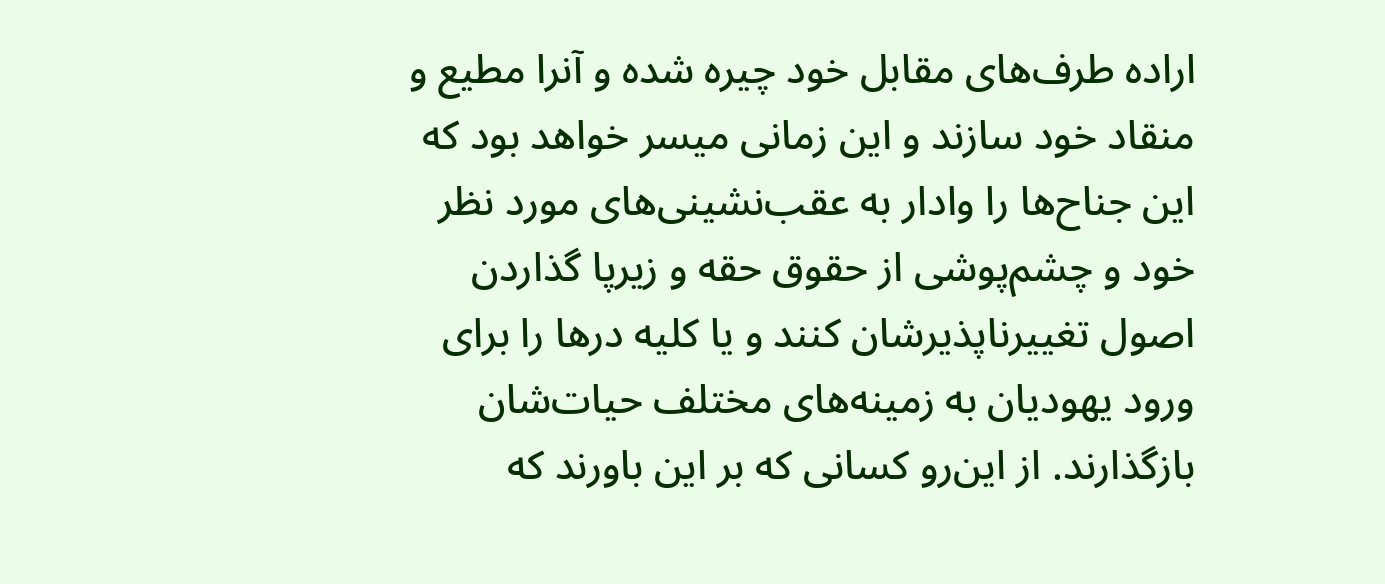اراده طرف‌های مقابل خود چیره شده و آنرا مطیع و منقاد خود سازند و این زمانی میسر خواهد بود که این جناح‌ها را وادار به عقب‌نشینی‌های مورد نظر خود و چشم‌پوشی از حقوق حقه و زیرپا گذاردن اصول تغییرناپذیرشان کنند و یا کلیه درها را برای ورود یهودیان به زمینه‌های مختلف حیات‌شان بازگذارند. از این‌رو کسانی که بر این باورند که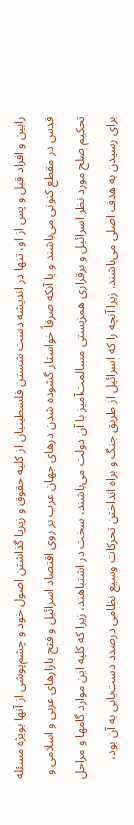رابین و افراد قبل و پس از او، تنها در اندیشه دست شستن فلسطینیان از کلیه حقوق و زیرپا گذاشتن اصول خود و چشم‌پوشی از آنها بویژه مسئله قدس در مقطع کنونی می‌باشند و یا آنکه صرفاً خواستار گشوده شدن درهای جهان عرب بر روی اقتصاد اسرائیل و فتح بازارهای عربی و اسلامی و تحکیم صلح مورد نظر اسرائیل و برقراری همزیستی مسالمت‌آمیز با آن دولت می‌باشند، سخت در اشتباهند، زیرا که کلیه این موارد گامها و مراحل برای رسیدن به هدف اصلی می‌باشند. زیرا آنچه را که اسرائیل از طریق جنگ و براه انداختن تحرکات وسیع نظامی درصدد دست‌یابی به آن بود،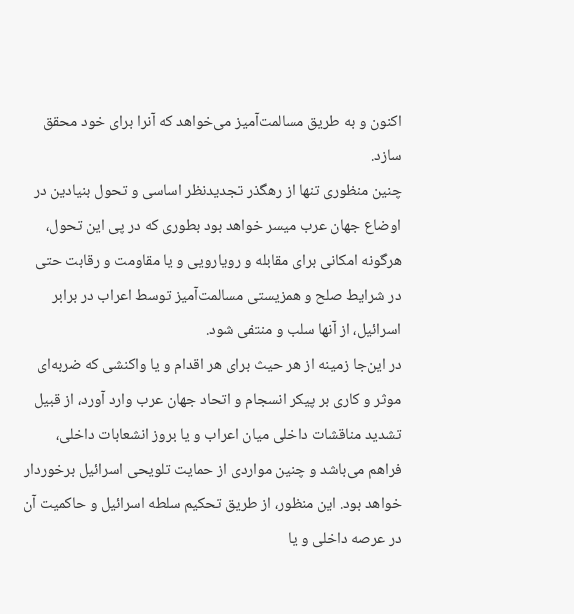اکنون و به طریق مسالمت‌آمیز می‌خواهد که آنرا برای خود محقق سازد.
چنین منظوری تنها از رهگذر تجدیدنظر اساسی و تحول بنیادین در اوضاع جهان عرب میسر خواهد بود بطوری که در پی این تحول، هرگونه امکانی برای مقابله و رویارویی و یا مقاومت و رقابت حتی در شرایط صلح و همزیستی مسالمت‌آمیز توسط اعراب در برابر اسرائیل، از آنها سلب و منتفی شود.
در این‌جا زمینه از هر حیث برای هر اقدام و یا واکنشی که ضربه‌ای موثر و کاری بر پیکر انسجام و اتحاد جهان عرب وارد آورد، از قبیل تشدید مناقشات داخلی میان اعراب و یا بروز انشعابات داخلی، فراهم می‌باشد و چنین مواردی از حمایت تلویحی اسرائیل برخوردار خواهد بود. این منظور، از طریق تحکیم سلطه اسرائیل و حاکمیت آن در عرصه داخلی و یا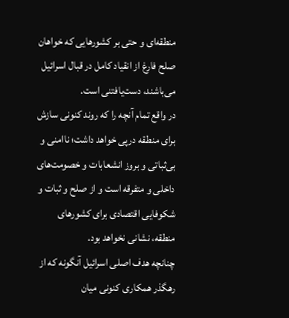منطقه‌ای و حتی بر کشورهایی که خواهان صلح فارغ از انقیاد کامل در قبال اسرائیل می‌باشند، دست‌یافتنی است.
در واقع تمام آنچه را که روند کنونی سازش برای منطقه درپی خواهد داشت؛ ناامنی و بی‌ثباتی و بروز انشعابات و خصومت‌های داخلی و متفرقه است و از صلح و ثبات و شکوفایی اقتصادی برای کشورهای منطقه، نشانی نخواهد بود.
چنانچه هدف‌ اصلی اسرائیل آنگونه که از رهگذر همکاری کنونی میان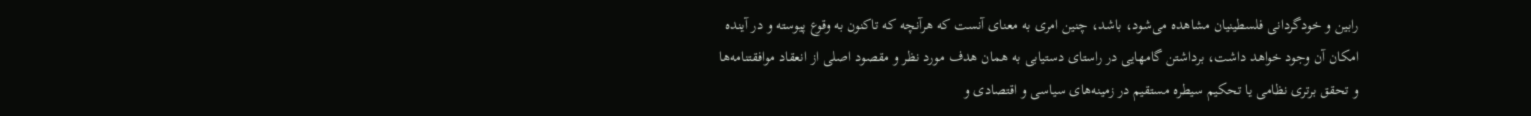رابین و خودگردانی فلسطینیان مشاهده می‌شود، باشد، چنین امری به معنای آنست که هرآنچه که تاکنون به وقوع پیوسته و در آینده امکان آن وجود خواهد داشت، برداشتن گامهایی در راستای دستیابی به همان هدف مورد نظر و مقصود اصلی از انعقاد موافقتنامه‌ها و تحقق برتری نظامی یا تحکیم سیطره مستقیم در زمینه‌های سیاسی و اقتصادی و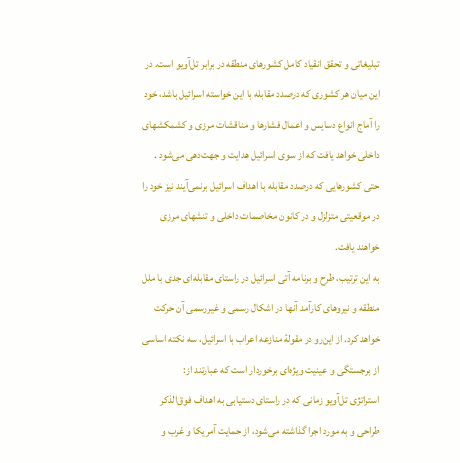تبلیغاتی و تحقق انقیاد کامل کشورهای منطقه در برابر تل‌آویو است. در این میان هر کشوری که درصدد مقابله با این خواسته اسرائیل باشد، خود را آماج انواع دسایس و اعمال فشارها و مناقشات مرزی و کشمکشهای داخلی خواهد یافت که از سوی اسرائیل هدایت و جهت‌دهی می‌شود .
حتی کشورهایی که درصدد مقابله با اهداف اسرائیل برنمی‌آیند نیز خود را در موقعیتی متزلزل و در کانون مخاصمات داخلی و تنشهای مرزی خواهند یافت.
به این ترتیب، طرح و برنامه آتی اسرائیل در راستای مقابله‌ای جدی با ملل منطقه و نیروهای کارآمد آنها در اشکال رسمی و غیررسمی آن حرکت خواهد کرد. از این‌رو در مقولۀ منازعه اعراب با اسرائیل، سه نکته اساسی از برجستگی و عینیت ویژه‌ای برخوردار است که عبارتند از:
استراتژی تل‌آویو زمانی که در راستای دستیابی به اهداف فوق‌الذکر طراحی و به مورد اجرا گذاشته می‌شود، از حمایت آمریکا و غرب و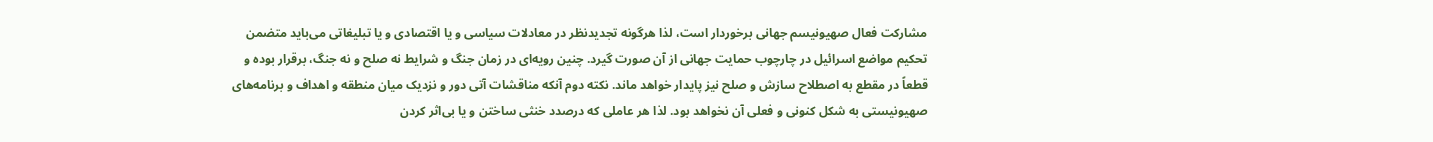مشارکت فعال صهیونیسم جهانی برخوردار است، لذا هرگونه تجدیدنظر در معادلات سیاسی و یا اقتصادی و یا تبلیغاتی می‌باید متضمن تحکیم مواضع اسرائیل در چارچوب حمایت جهانی از آن صورت گیرد. چنین رویه‌ای در زمان جنگ و شرایط نه صلح و نه جنگ، برقرار بوده و قطعاً در مقطع به اصطلاح سازش و صلح نیز پایدار خواهد ماند. نکته دوم آنکه مناقشات آتی دور و نزدیک میان منطقه و اهداف و برنامه‌های صهیونیستی به شکل کنونی و فعلی آن نخواهد بود. لذا هر عاملی که درصدد خنثی ساختن و یا بی‌اثر کردن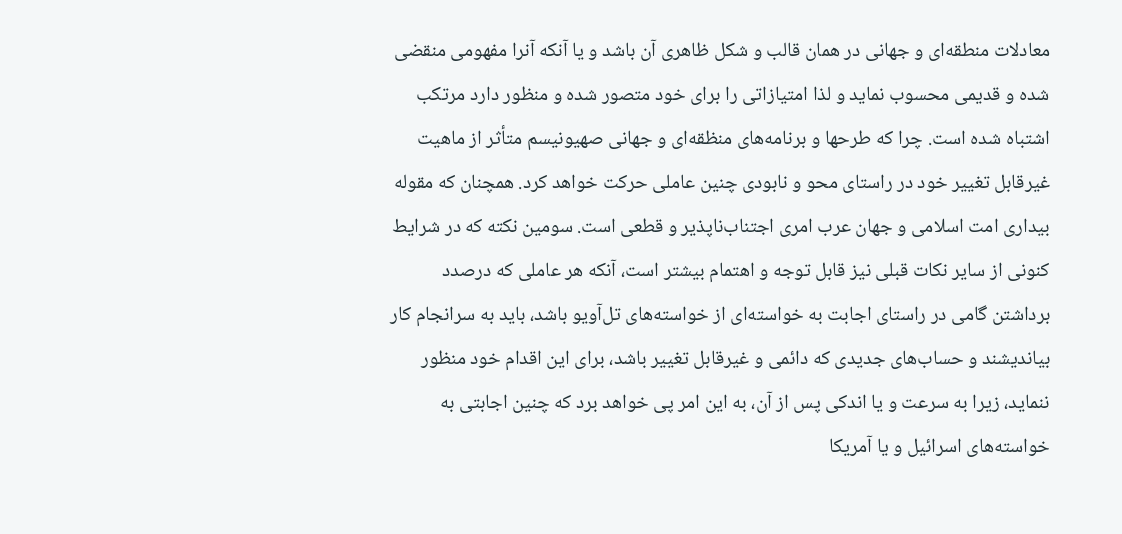معادلات منطقه‌ای و جهانی در همان قالب و شکل ظاهری آن باشد و یا آنکه آنرا مفهومی منقضی شده و قدیمی محسوب نماید و لذا امتیازاتی را برای خود متصور شده و منظور دارد مرتکب اشتباه شده است. چرا که طرحها و برنامه‌های منظقه‌ای و جهانی صهیونیسم متأثر از ماهیت غیرقابل تغییر خود در راستای محو و نابودی چنین عاملی حرکت خواهد کرد. همچنان که مقوله بیداری امت اسلامی و جهان عرب امری اجتناب‌ناپذیر و قطعی است. سومین نکته که در شرایط کنونی از سایر نکات قبلی نیز قابل توجه و اهتمام بیشتر است، آنکه هر عاملی که درصدد برداشتن گامی در راستای اجابت به خواسته‌ای از خواسته‌های تل‌آویو باشد، باید به سرانجام کار بیاندیشند و حساب‌های جدیدی که دائمی و غیرقابل تغییر باشد، برای این اقدام خود منظور ننماید، زیرا به سرعت و یا اندکی پس از آن، به این امر پی خواهد برد که چنین اجابتی به خواسته‌های اسرائیل و یا آمریکا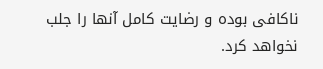ناکافی بوده و رضایت کامل آنها را جلب نخواهد کرد.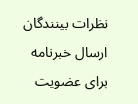نظرات بینندگان
ارسال خبرنامه
برای عضویت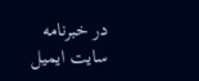در خبرنامه سایت ایمیل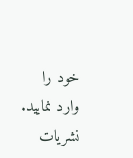خود را وارد نمایید.
نشریات